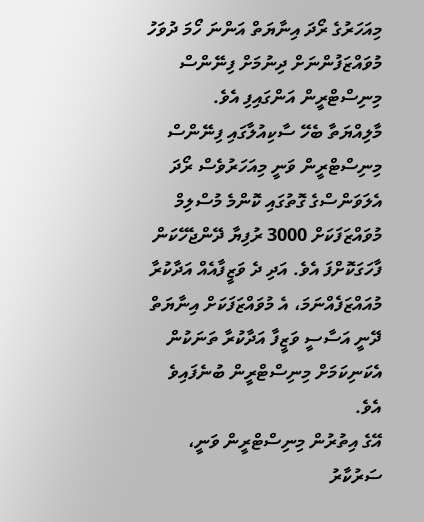މިއަހަރުގެ ރޯދަ އިނާޔަތް އަންނަ ހޯމަ ދުވަހު މުވައްޒަފުންނަށް ދިނުމަށް ފިނޭންސް މިނިސްޓްރީން އަންގައިފި އެވެ.
މާލިއްޔަތާ ބެހޭ ސާކިއުލާގައި ފިނޭންސް މިނިސްޓްރީން ވަނީ މިއަހަރުވެސް ރޯދަ އެލަވަންސްގެ ގޮތުގައި ކޮންމެ މުސްލިމް މުވައްޒަފަކަށް 3000 ރުފިޔާ ދޭންޖެހޭކަން ފާހަގަކޮށްފަ އެވެ. އަދި ދެ ވަޒީފާއެއް އަދާކުރާ މުއައްޒަފެއްނަމަ، އެ މުވައްޒަފަކަށް އިނާޔަތް ދޭނީ އަސާސީ ވަޒީފާ އަދާކުރާ ތަނަކުން އެކަނިކަމަށް މިނިސްޓްރީން ބުނެފައިވެ އެވެ.
އޭގެ އިތުރުން މިނިސްޓްރީން ވަނީ، ސަރުކާރު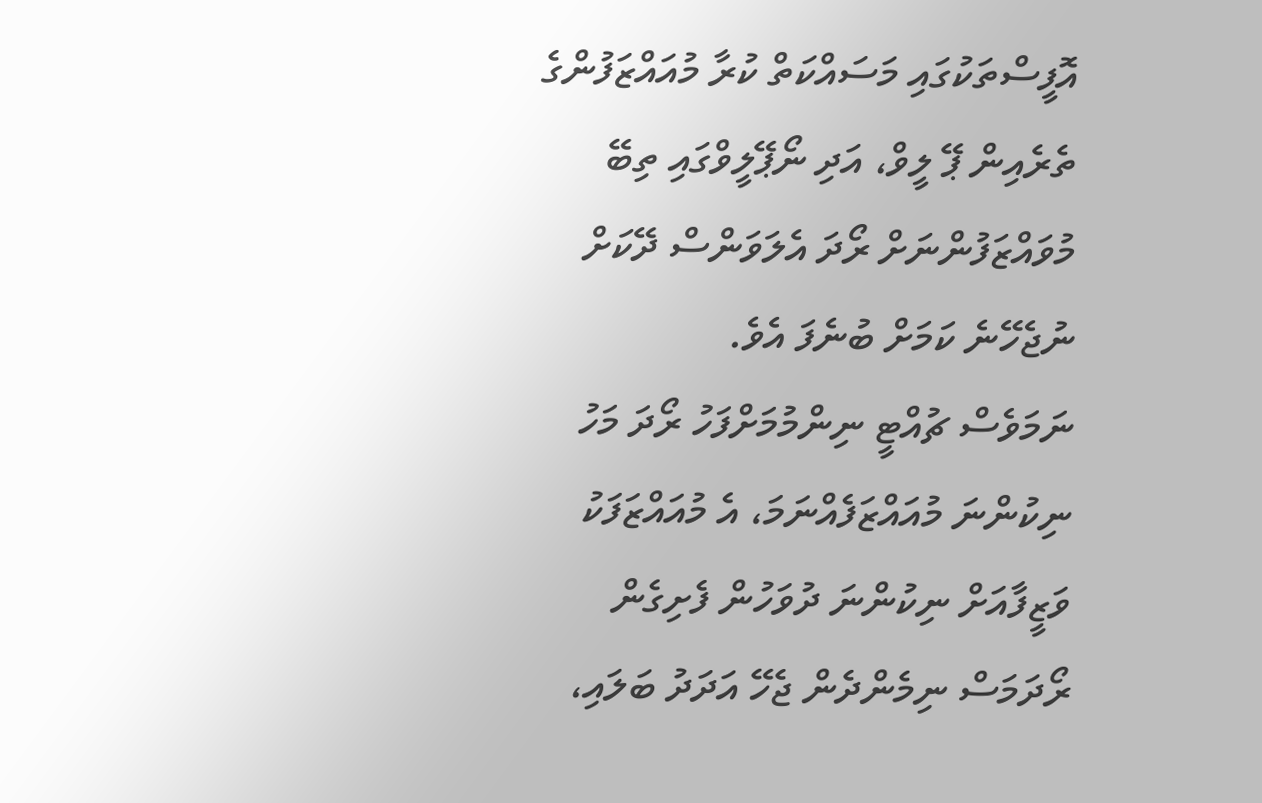އޮފީސްތަކުގައި މަސައްކަތް ކުރާ މުއައްޒަފުންގެ ތެރެއިން ޕޭ ލީވް، އަދި ނޯޕޭލީވްގައި ތިބޭ މުވައްޒަފުންނަށް ރޯދަ އެލަވަންސް ދޭކަށް ނުޖެހޭނެ ކަމަށް ބުނެފަ އެވެ.
ނަމަވެސް ޗުއްޓީ ނިންމުމަށްފަހު ރޯދަ މަހު ނިކުންނަ މުއައްޒަފެއްނަމަ، އެ މުއައްޒަފަކު ވަޒީފާއަށް ނިކުންނަ ދުވަހުން ފެށިގެން ރޯދަމަސް ނިމެންދެން ޖެހޭ އަދަދު ބަލައި،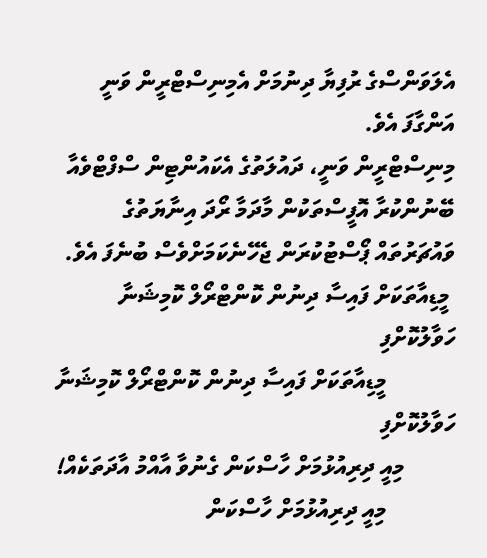އެލަވަންސްގެ ރުފިޔާ ދިނުމަށް އެމިނިސްޓްރީން ވަނީ އަންގާފަ އެވެ.
މިނިސްޓްރީން ވަނީ، ދައުލަތުގެ އެކައުންޓިން ސްފްޓްވެއާ ބޭނުންކުރާ އޮފީސްތަކުން މާދަމާ ރޯދަ އިނާޔަތުގެ ވައުޗަރުތައް ޕޯސްޓުކުރަން ޖެހޭނެކަމަށްވެސް ބުނެފަ އެވެ.
 މީޑިއާތަކަށް ފައިސާ ދިނުން ކޮންޓްރޯލް ކޮމިޝަނާ ހަވާލުކޮށްފި
            މީޑިއާތަކަށް ފައިސާ ދިނުން ކޮންޓްރޯލް ކޮމިޝަނާ ހަވާލުކޮށްފި
         މިއީ ދިރިއުޅުމަށް ހާސްކަން ގެނުވާ އާއްމު އާދަތަކެއް!
            މިއީ ދިރިއުޅުމަށް ހާސްކަން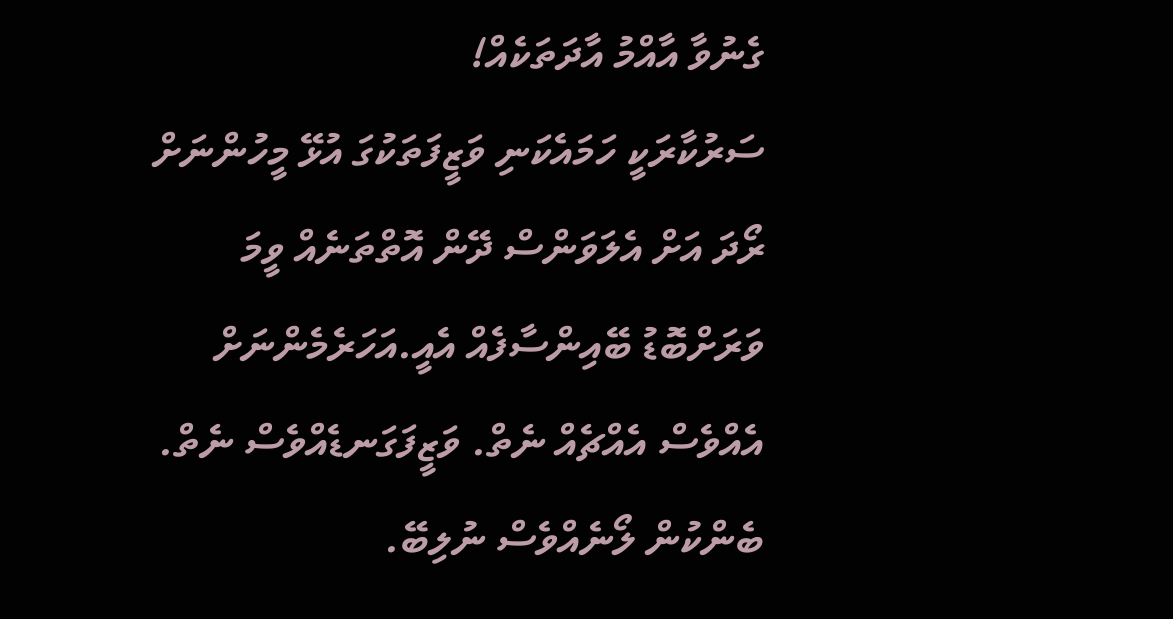ގެނުވާ އާއްމު އާދަތަކެއް!
ސަރުކާރަކީ ހަމައެކަނި ވަޒީފަތަކުގަ އުޅޭ މީހުންނަށް ރޯދަ އަށް އެލަވަންސް ދޭން އޮތްތަނެއް ވީމަ ވަރަށްބޮޑު ބޭއިންސާފެއް އެއީ.އަހަރެމެންނަށް އެއްވެސް އެއްޗެއް ނެތް. ވަޒީފަގަނޑެއްވެސް ނެތް. ބެންކުން ލޯނެއްވެސް ނުލިބޭ.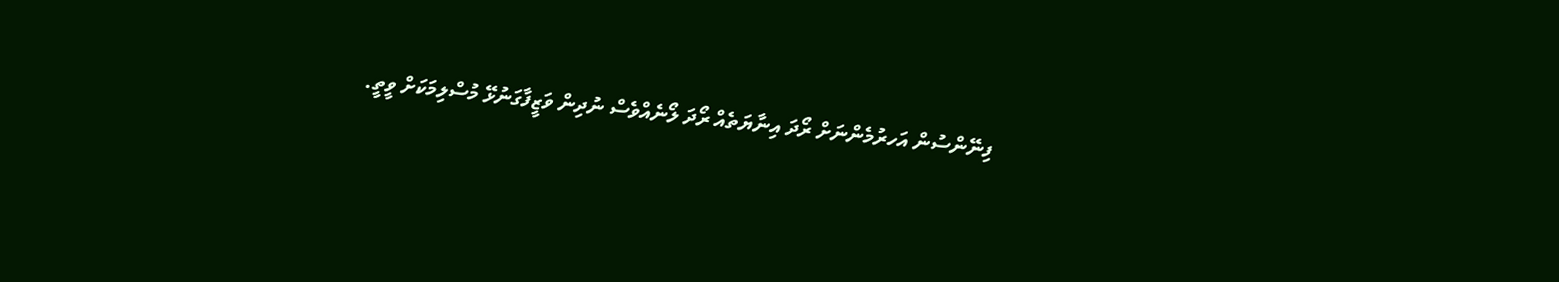ފިނޭންސުން އަހރުމެންނަށް ރޯދަ އިނާޔަތެއް ރޯދަ ލޯނެއްވެސް ނުދިން ވަޒީފާގަނުޅޭ މުސްލިމަކަށް ވީތީ.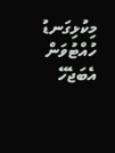މިކުޅިގަނޑު ހުއްޓުވަން އެބަޖެހޭ